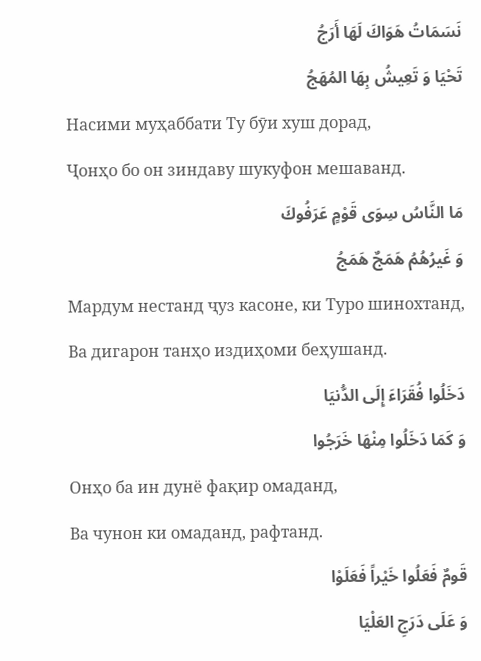نَسَمَاتُ هَوَاكَ لَهَا أَرَجُ
تَحْيَا وَ تَعِيشُ بِهَا المُهَجُ
Насими муҳаббати Ту бӯи хуш дорад,
Ҷонҳо бо он зиндаву шукуфон мешаванд.
مَا النَّاسُ سِوَى قَوْمٍ عَرَفُوكَ
وَ غَيرُهُمُ هَمَجٌ هَمَجُ
Мардум нестанд ҷуз касоне, ки Туро шинохтанд,
Ва дигарон танҳо издиҳоми беҳушанд.
دَخَلُوا فُقَرَاءَ إِلَى الدُّنيَا
وَ كَمَا دَخَلُوا مِنْهَا خَرَجُوا
Онҳо ба ин дунё фақир омаданд,
Ва чунон ки омаданд, рафтанд.
قَومٌ فَعَلُوا خَيْراً فَعَلَوْا
وَ عَلَى دَرَجِ العَلْيَا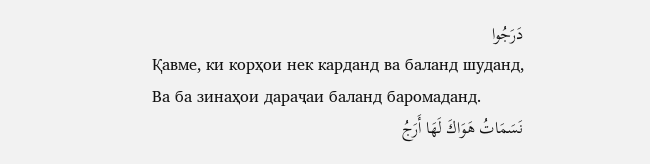دَرَجُوا
Қавме, ки корҳои нек карданд ва баланд шуданд,
Ва ба зинаҳои дараҷаи баланд баромаданд.
نَسَمَاتُ هَوَاكَ لَهَا أَرَجُ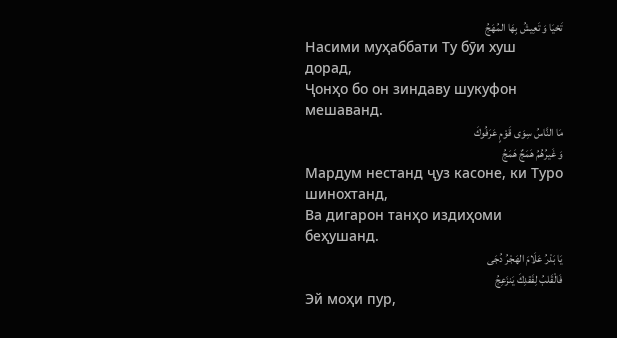تَحْيَا وَ تَعِيشُ بِهَا المُهَجُ
Насими муҳаббати Ту бӯи хуш дорад,
Ҷонҳо бо он зиндаву шукуфон мешаванд.
مَا النَّاسُ سِوَى قَوْمٍ عَرَفُوكَ
وَ غَيرُهُمُ هَمَجٌ هَمَجُ
Мардум нестанд ҷуз касоне, ки Туро шинохтанд,
Ва дигарон танҳо издиҳоми беҳушанд.
يَا بَدْرُ عَلَامَ الهَجْرُ دُجَى
فَالْقَلبُ لِفَقدِكَ يَنزَعِجُ
Эй моҳи пур,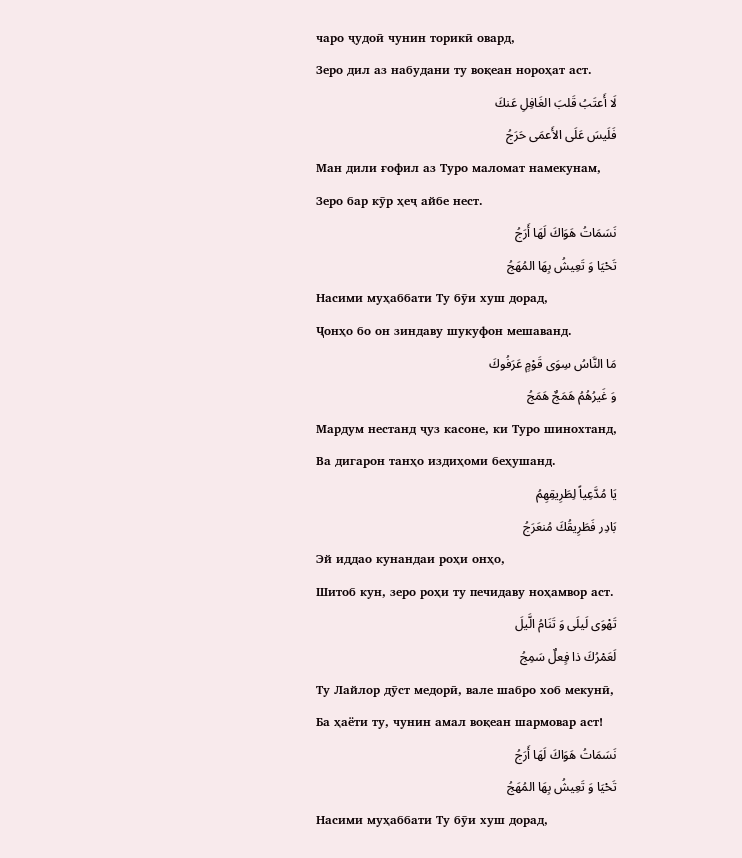чаро ҷудоӣ чунин торикӣ овард,
Зеро дил аз набудани ту воқеан нороҳат аст.
لَا أَعتَبُ قَلبَ الغَافِلِ عَنكَ
فَلَيسَ عَلَى الأَعمَى حَرَجُ
Ман дили ғофил аз Туро маломат намекунам,
Зеро бар кӯр ҳеҷ айбе нест.
نَسَمَاتُ هَوَاكَ لَهَا أَرَجُ
تَحْيَا وَ تَعِيشُ بِهَا المُهَجُ
Насими муҳаббати Ту бӯи хуш дорад,
Ҷонҳо бо он зиндаву шукуфон мешаванд.
مَا النَّاسُ سِوَى قَوْمٍ عَرَفُوكَ
وَ غَيرُهُمُ هَمَجٌ هَمَجُ
Мардум нестанд ҷуз касоне, ки Туро шинохтанд,
Ва дигарон танҳо издиҳоми беҳушанд.
يَا مُدَّعِياً لِطَرِيقِهِمُ
بَادِر فَطَرِيقُكَ مُنعَرَجُ
Эй иддао кунандаи роҳи онҳо,
Шитоб кун, зеро роҳи ту печидаву ноҳамвор аст.
تَهْوَى لَيلَى وَ تَنَامُ الَّيلَ
لَعَمْرُكَ ذا فٍعلٌ سَمِجُ
Ту Лайлор дӯст медорӣ, вале шабро хоб мекунӣ,
Ба ҳаёти ту, чунин амал воқеан шармовар аст!
نَسَمَاتُ هَوَاكَ لَهَا أَرَجُ
تَحْيَا وَ تَعِيشُ بِهَا المُهَجُ
Насими муҳаббати Ту бӯи хуш дорад,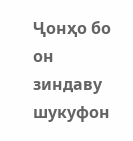Ҷонҳо бо он зиндаву шукуфон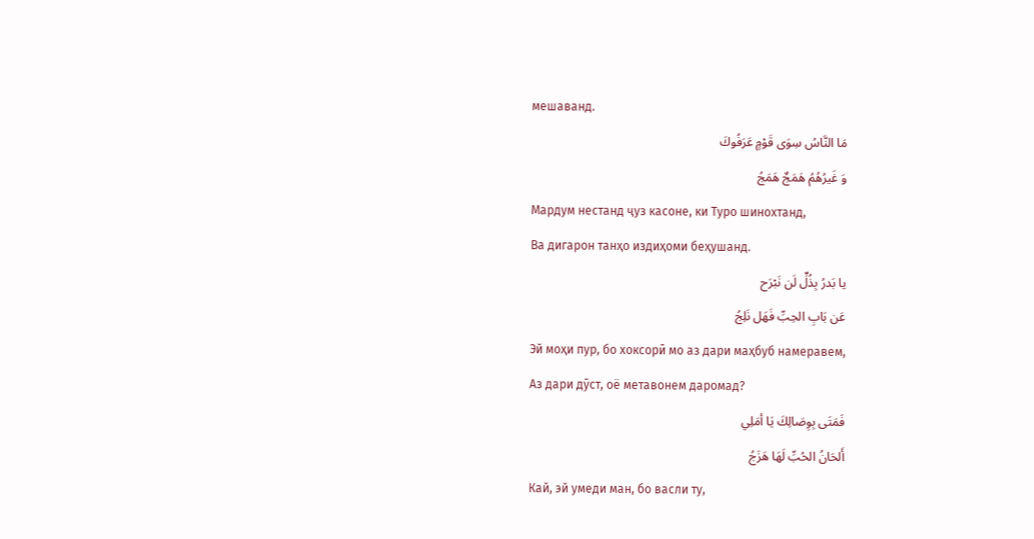мешаванд.
مَا النَّاسُ سِوَى قَوْمٍ عَرَفُوكَ
وَ غَيرُهُمُ هَمَجٌ هَمَجُ
Мардум нестанд ҷуз касоне, ки Туро шинохтанд,
Ва дигарон танҳо издиҳоми беҳушанд.
يا بَدرُ بِذُلٍّ لَن نَبْرَح
عَن بَابِ الحِبِّ فَهَل نَلِجُ
Эй моҳи пур, бо хоксорӣ мо аз дари маҳбуб намеравем,
Аз дари дӯст, оё метавонем даромад?
فَمَتَى بِوِصَالِكَ يَا أمَلِي
أَلحَانُ الحُبِّ لَهَا هَزَجُ
Кай, эй умеди ман, бо васли ту,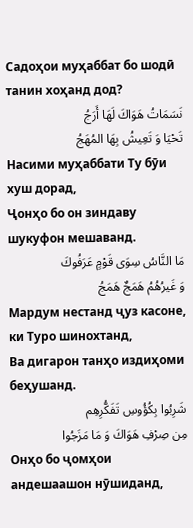Садоҳои муҳаббат бо шодӣ танин хоҳанд дод?
نَسَمَاتُ هَوَاكَ لَهَا أَرَجُ
تَحْيَا وَ تَعِيشُ بِهَا المُهَجُ
Насими муҳаббати Ту бӯи хуш дорад,
Ҷонҳо бо он зиндаву шукуфон мешаванд.
مَا النَّاسُ سِوَى قَوْمٍ عَرَفُوكَ
وَ غَيرُهُمُ هَمَجٌ هَمَجُ
Мардум нестанд ҷуз касоне, ки Туро шинохтанд,
Ва дигарон танҳо издиҳоми беҳушанд.
شَرِبُوا بِكُؤُوسِ تَفَكُّرِهِم
مِن صِرْفِ هَوَاكَ وَ مَا مَزَجُوا
Онҳо бо ҷомҳои андешаашон нӯшиданд,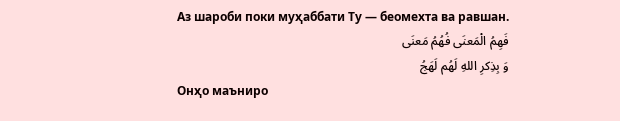Аз шароби поки муҳаббати Ту — беомехта ва равшан.
فَهِمُ الْمَعنَى فُهُمُ مَعنَى
وَ بِذِكرِ اللهِ لَهُم لَهَجُ
Онҳо маъниро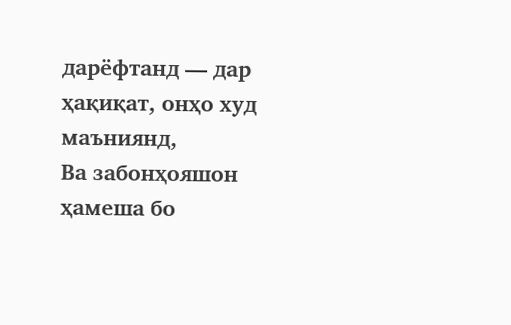дарёфтанд — дар ҳақиқат, онҳо худ маъниянд,
Ва забонҳояшон ҳамеша бо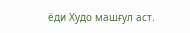ёди Худо машғул аст.